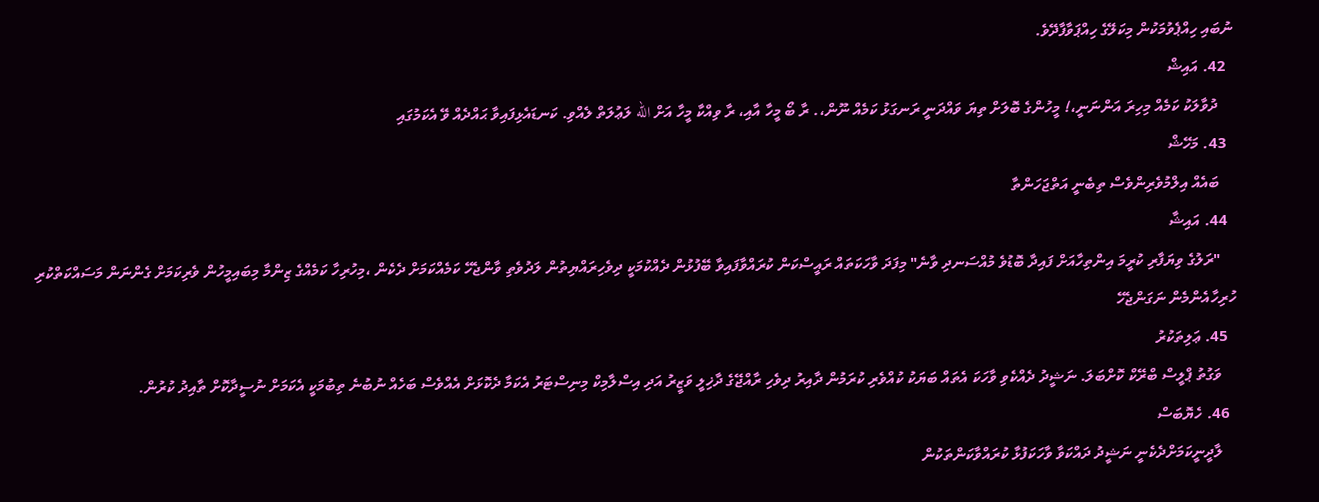ނުބައި ހިއްޕެވުމަކުން މިކަލޭގެ ހިއްޕަވާފާދޭވެ.
  42. އައިޝް
    ދުވާލަކު ކަމެއް މިހިރަ އަންނަނީ،! މީހުންގެ ބޮލަށް ތިޔަ ވައްދަނީ ރަނގަޅު ކަމެއް ނޫން،. ރާ ބޯ މީހާ އާއި، ރާ ވިއްކާ މީހާ އަށް الله ލަޢުލަތް ލެއްވި. ކަނޑައެޅިފައިވާ ޙައްދެއް ވޭ އެކަމުގައި
  43. މަހޭޝް
    ބައެއް އިލްމުވެރިންވެސް ތިބެނީ އަތްޖަހަންތާ
  44. އައިޝާ
    "ރަލުގެ ވިޔަފާރި ކުރީމަ އިންތިހާއަށް ފައިދާ ބޮޑުވެ މުއްސަނދި ވާނެ" މިފަދަ ވާހަކަތައް ރައީސްކަން ކުރައްވާފައިވާ ބޭފުޅުން ދެއްކުމަކީ ދިވެހިރައްޔިތުން ލަދުވެތި ވާންޖެހޭ ކަމެއްކަމަށް ދެކެން ،މިހުރިހާ ކަމެއްގެ ޒިންމާ މިބައިމީހުން ވެރިކަމަށް ގެންނަން މަސައްކަތްކުރި ހުރިހާއެންމެން ނަގަންޖެހޭ
  45. ޢަލިތަކުރު
    ވަގުތު ޕްލީސް ބްރޭކް ކޮށްބަލަ. ނަޝީދު ދެއްކެވި ވާހަކަ އެތައް ބަޔަކު ކުއްވެރި ކުރަމުން ދާއިރު ދިވެހި ރާއްޖޭގެ ދާޚިލީ ވަޒީރު އަދި އިސްލާމިކް މިނިސްޓަރު އެކަމާ ދެކޮޅަށް އެއްވެސް ބަހެއް ނުބުނެ ތިބުމަކީ އެކަމަށް ނުސީދާކޮށް ތާއިދު ކުރުން.
  46. ހެޔޮބަސް
    ލާދީނީކަމަށްދެކެނީ ނަޝީދު ދައްކަވާ ވާހަކަފުޅާ ކުރައްވާކަންތަކުން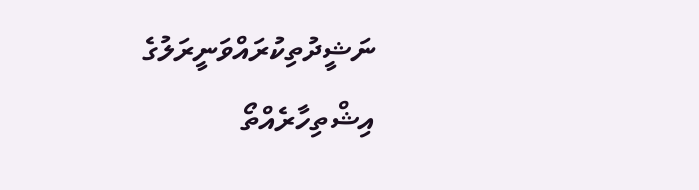ނަޝީދުތިކުރައްވަނީރަލުގެ އިޝްތިހާރެއްތޯ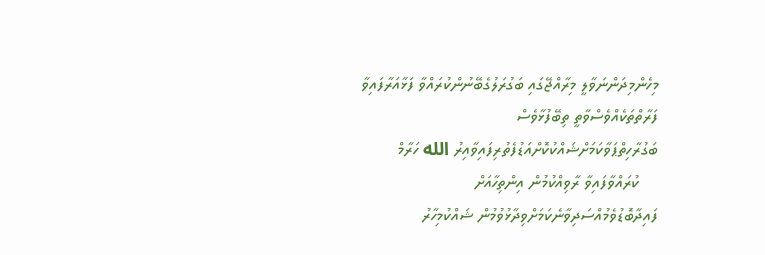މިހެންމިދަންނަވާލީ މިރާއްޖޭގައި ބަގުރަލުގެބޭނުންކުރައްވާ ފަޅާއަރާފައިވާ ފަރާތްތަކެއްވެސްވާތީ ތިބޭފުޅާވެސް ބަގުރާހިތްޕަވާކަމަށްޝައްކުކޮށްއަޑުފެތުރިފައިވާއިރު الله ހަރާމް
    ކުރައްވާފައިވާ ރާވިއްކުމުން އިންތިހާއަށް ފައިދާބޮޑުވެމުއްސަދިވާނެކަމަށްވިދާޅުވުމުން ޝައްކުމިހާރު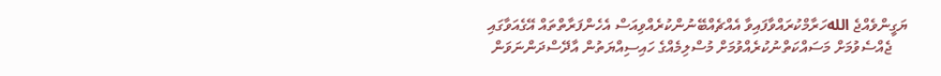ޔަގީންވެއްޖެ اللهހަރާމްކުރައްވާފައިވާ އެއްޗެއްބޭނުންކުރެއްވިއަސް އެހެންފަރާތްތައް އޭގެއަވާގައި
    ޖެއްސެވުމަށް މަސައްކަތްނުކުރެއްވުމަށް މުސްލިމެއްގެ ހައިސިއްޔަތުން އާދޭސްދަންނަވަން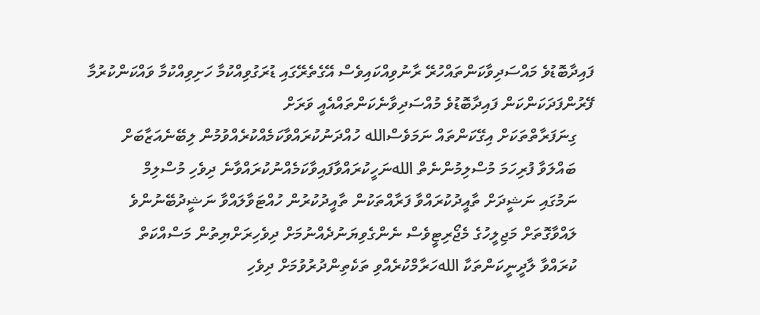ފައިދާބޮޑުވެ މައްސަދިވާކަންތައްހުރޭ ރާނުވިއްކައިވެސް އޭގެތެރޭގައި ޑުރަގުވިއްކުމާ ހަށިވިއްކުމާ ވައްކަންކުރުމާ ފޭރުންފަދަކަންކަން ފައިދާބޮޑުވެ މުއްސަދިވާނެކަންތައްއެއީ ވަރަށް
    ގިނަފަރާތްތަކަށް އިގޭކަންތައް ނަމަވެސްالله ހުއްދަނުކުރައްވާކަމެއްކުރެއްވުމުން ލިބޭނެއަޒާބަށް
    ބައްލަވާ ފުރިހަމަ މުސްލިމުންނެތް اللهނަހީކުރައްވާފައިވާކަމެއްނުކުރައްވާނެ ދިވެހި މުސްލިމް
    ނަމުގައި ނަޝީދަށް ތާއީދުކުރައްވާ ފަރާއްތަކުން ތާއީދުކުރުން ހުއްޓަވާލައްވާ ނަޝީދުބޭނުންވެ
    ލައްވާގޮތަށް މަޖިލީހުގެ މެޖޯރިޓީވެސް ނެންގެވިޔަނުދެއްނުމަށް ދިވެހިރަށްޔިތުން މަސްއްކަތް
    ކުރައްވާ ލާދީނީކަންތަކާ اللهހަރާމްކުރެއްވި ތަކެތިންދުރުވުމަށް ދިވެހި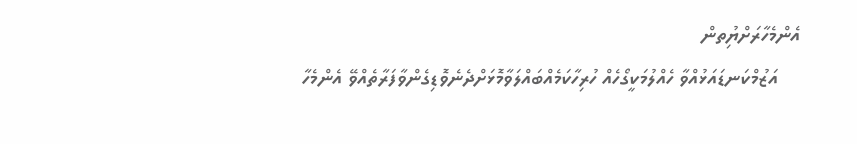އެންމެހާރަށްޔިުތން
    އަޒުމްކަނޑައަޅުއްވާ ހެއްލުމަކީގޯހެއް ހުރިހާކަމެއްބައްލަވާމޮޅަށްދެނެވޮޑިގެންވާފަރާތެއްވޭ އެންމެހާ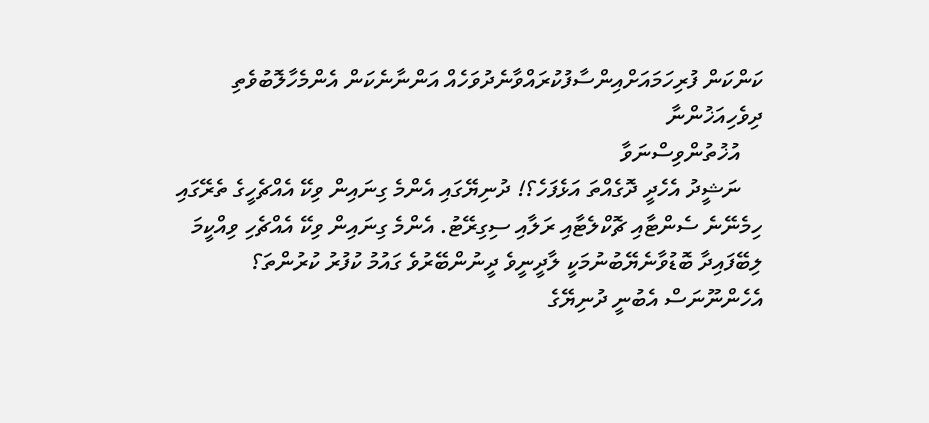ކަންކަން ފުރިހަމައަށްއިންސާފުކުރައްވާނެދުވަހެއް އަންނާނެކަން އެންމެހާލޮބުވެތި ދިވެހިއަޚުންނާ
    އުޚުތުންވިސްނަވާ
    ނަޝީދު އެހެދީ ދޮގެއްތަ އަޅެފަހެ؟! ދުނިޔޭގައި އެންމެ ގިނައިން ވިކޭ އެއްޗެހީގެ ތެރޭގައި ހިމެނޭނެ ސެންޓާއި ޗޮކްލެޓާއި ރަލާއި ސިގިރޭޓު. އެންމެ ގިނައިން ވިކޭ އެއްޗެހި ވިއްކީމަ ލިބޭފައިދާ ބޮޑުވާނެޔޭބުނުމަކީ ލާދީނީވެ ދީނުންބޭރުވެ ގައުމު ކުފުރު ކުރުންތަ؟ އެހެންނޫނަސް އެބުނީ ދުނިޔޭގެ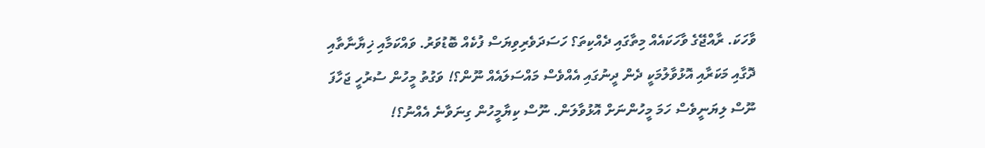ވާހަކަ. ރާއްޖޭގެ ވާހަކައެއް މިތާގައި ދެއްކިތަ؟ ހަސަދަވެރިވިޔަސް ފުކެއް ބޮޑުވަރު. ވައްކަމާއި ޚިޔާނާތާއި ދޮގާއި މަކަރާއި އޮޅުވާލުމަކީ ދެން ދީނުގައި އެއްވެސް މައްސަލައެއް ނޫން؟! ވަގުތު މީހުން ސުރުހީ ޖަހާފަ ނޫސް ލިޔަނީވެސް ހަމަ މީހުންނަށް އޮޅުވާލަން. ނޫސް ކިޔާމީހުން ގިނަވާނެ އެއްނު؟!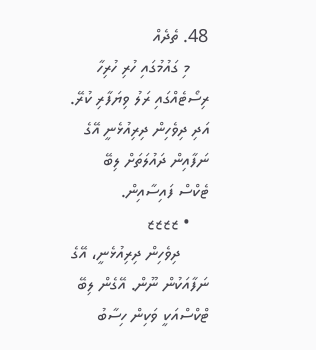48. ތެދެއް
    މި ގައުމުގައި ހުރި ހުރިހާ ރިސޯޓެއްގައި ރަލު ވިޔަފާރި ކުރޭ. އަދި ދިވެހިން ދިރިއުޅެނީ އޭގެ ނަފާއިން ދައުލަތަށް ލިބޭ ޓެކްސް ފައިސާއިން.
    • ޒޒޒޒ
      ދިވެހިން ދިރިއުޅެނީ، އޭގެ ނަފާއަކުން ނޫން. އޭގެން ލިބޭ ޓްކްސްއަކީ ވަކިން ހިސާބު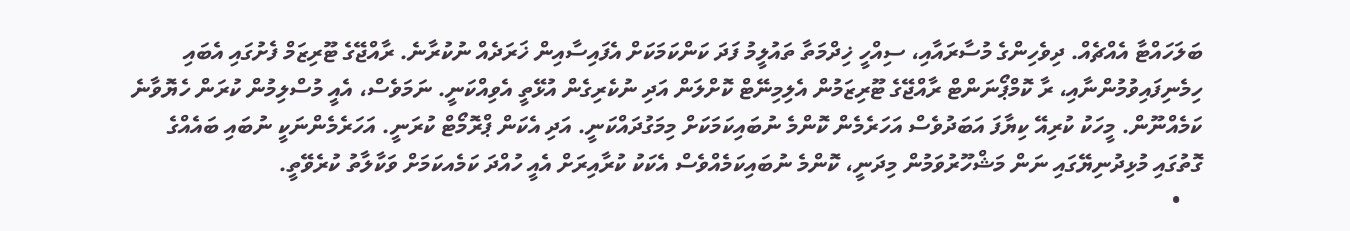ބަލަހައްޓާ އެއްޗެއް. ދިވެހިންގެ މުސާރައާއި، ސިއްހީ ޚިދްމަތާ ތައުލީމު ފަދަ ކަންކަމަކަށް އެފައިސާއިން ޚަރަދެއް ނުކުރާނެ. ރާއްޖޭގެ ޓޫރިޒަމް ފެށުގައި އެބައި ހިމެނިފައިވުމުންނާއި، ރާ ކޮމްޕޯނަންޓް ރާއްޖޭގެ ޓޫރިޒަމުން އެލިމިނޭޓް ކޮށްލަން އަދި ނުކެރިގެން އުޅޭތީ އެވިއްކަނީ. ނަމަވެސް، އެއީ މުސްލިމުން ކުރަން ހެޔޮވާނެ ކަމެއްނޫން. މީހަކު ކުރިއޭ ކިޔާފަ އަބަދުވެސް އަހަރެމެން ކޮންމެ ނުބައިކަމަކަށް މިމަގުދައްކަނީ. އަދި އެކަން ޕްރޮމޯޓް ކުރަނީ. އަހަރެމެންނަކީ ނުބައި ބައެއްގެ ގޮތުގައި މުޅިދުނިޔޭގައި ނަން މަޝްހޫރުވަމުން މިދަނީ، ކޮންމެ ނުބައިކަމެއްވެސް އެކަކު ކުރާއިރަށް އެއީ ހުއްދަ ކަމެއކަމަށް ވަކާލާތު ކުރެވޭތީ.
    •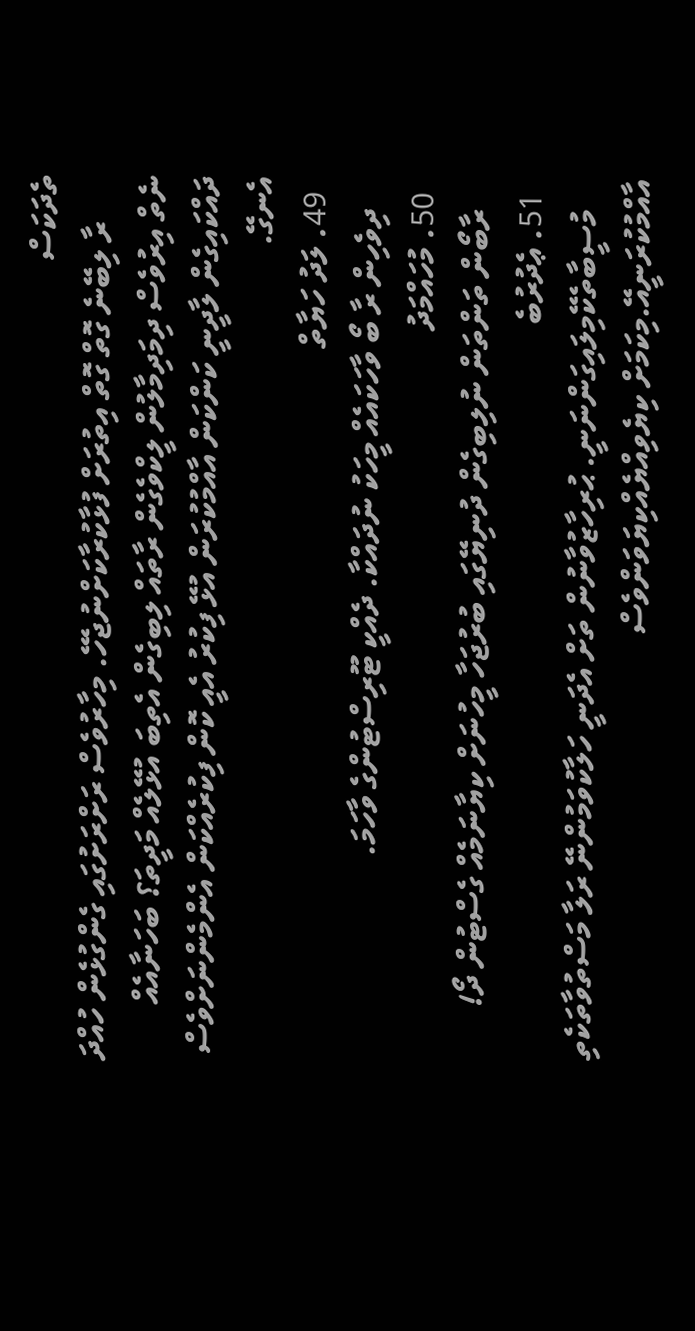ތެދަކަސް
      ރާ ލިބޭނެ ގޮތް ގޮތް އިތުރަށް ފުޅާކުރާކަށްނުޖެހޭ. މިހާރުވެސް ރަށްރަށުގައި ގެންގުޅެން ހުއްދަ ނެތް އިރުވެސް ދިމަދިމާލުން ލީކްވެގެން ރާތައް ލިބިގެން އެތިބަ އުޅޭލެއް މަދީތަ؟ ބަހަނާއެއް ދައްކައިގެން ލާދީނީ ކަންކަން އާއްމުކުރަން އުޅޭ ފިކުރު އެއީ ކޮން ފިކުރެއްކަން އެންމެންނަށްވެސް އެނގޭ.
  49. ލަދު ހަޔާތް
    ދިވެހިން ރާ ބޯ ވާހަކައެއް މީހަކު ނުދައްކާ. ދެއްކީ ޓޫރިސްޓުންގެ ވާހަމަ.
  50. މުހައްމަދު
    ރާބޯން ތަންތަން ނުލިބިގެން ދުނިޔޭގައި ބުރުޖަހާ މީހުނަށް ކިޔާނަމެއް ގެސްޓުން ދޯ!
  51. ޢެދުރުބެ
    މުސީބާތެކޭމިލައިގަންނަނީ. ޙުރިހާޒުވާނުން ތަށް އެދަނީ ހަލާކުވަމުންނޭ ރަލާ މަސްތުވާތަކެތި އާއްމުކުރަނީއޭ.މިކަމަށް ކިޔެވިއްޔެއްކިޔަވަންވެސް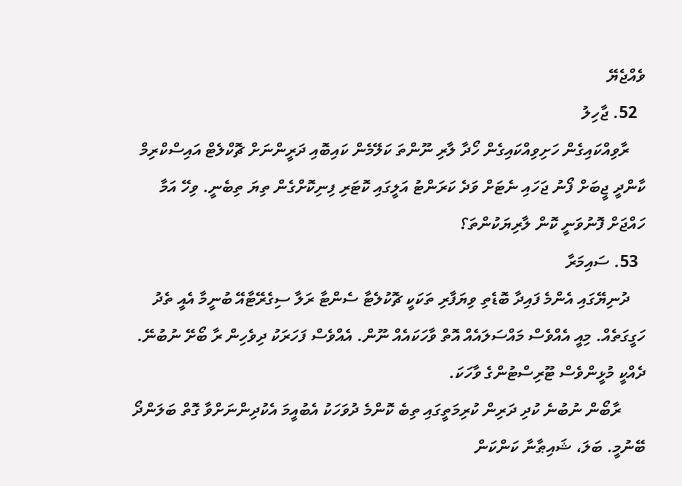ވެއްޖެޔޭ
  52. ޖާހިލު
    ރާވިއްކައިގެން ހަށިވިއްކައިގެން ހޯދާ ލާރި ނޫންތަ ކަލޭމެން ކައިބޮއި ދަރީންނަށް ޗޮކްލެޓް އައިސްކްރިމް ކާންދީ ޖީބަށް ފޯނު ޖަހައި ނެޓަށް ވަދެ ކަރަންޓު އަލީގައި ކޮޓަރި ފިނިކޮށްގެން ތިޔަ ތިބެނީ. ވިހޭ އަމާ ހައްޖަށް ފޮނުވަނީ ކޮން ލާރިޔަކުންތަ؟
  53. ސައިމަރާ
    ދުނިޔޭގައި އެންމެ ފައިދާ ބޮޑެތި ވިޔަފާރި ތަކަކީ ޗޮކުލެޓާ ސެންޓާ ރަލާ ސިގެރޭޓާއޭ ބުނީމާ އެއީ ތެދު ހަގީގަތެއް. މިއީ އެއްވެސް މައްސަލައެއް އޮތް ވާހަކައެއް ނޫން. އެއްވެސް ފަހަރަކު ދިވެހިން ރާ ބޯށޭ ނުބުނޭ. ދެއްކީ މުޅީންވެސް ޓޫރިސްޓުންގެ ވާހަކަ.
      ރާބޯން ނުބުނެ ކުދި ދަރިން ކުރިމަތީގައި ތިބެ ކޮންމެ ދުވަހަކު އެބުއީމަ އެކުދިންނަށްވާ ގޮތް ބަލަންދޯ ބޭނުމީ. ބަލަ، ޝައިޠާނާ ކަންކަން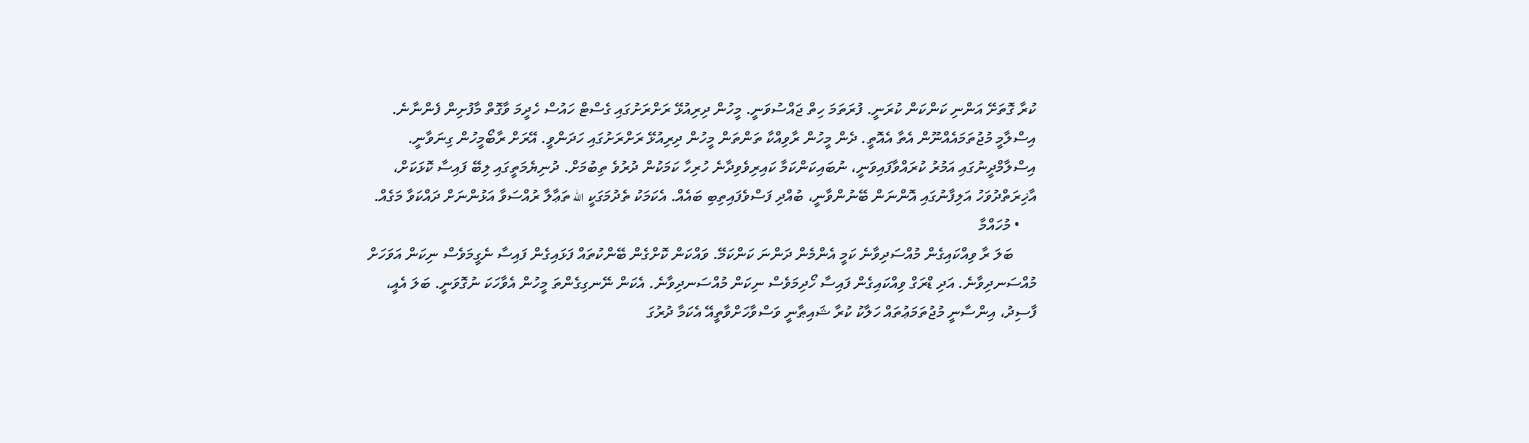ކުރާ ގޮތަށޭ އަންނި ކަންކަން ކުރަނީ. ފުރަތަމަ ހިތް ޖައްސުވަނީ. މީހުން ދިރިއުޅޭ ރަށްރަށުގައި ގެސްޓް ހައުސް ހެދީމަ ވާގޮތް މާފުށިން ފެންނާނެ. އިސްލާމީ މުޖުތަމައެއްނޫން އެތާ އެއޮތީ. ދެން މީހުން ރާވިއްކާ ތަންތަން މީހުން ދިރިއުޅޭ ރަށްރަށުގައި ހަދަންވީ. އޭރަށް ރާބޯމީހުން ގިނަވާނީ. އިސްލާމްދީނުގައި އަމުރު ކުރައްވާފައިވަނީ، ނުބައިކަންކަމާ ކައިރިވެވިދާނެ ހުރިހާ ކަމަކުން ދުރުވެ ތިބުމަށް. ދުނިޔެމަތީގައި ލިބޭ ފައިސާ ކޮޅަކަށް، އާޚިރަތްދުވަހު އަލިފާނުގައި އޮންނަން ބޭނުންވާނީ، ބުއްދި ފަސްވެފައިތިބި ބައެއް. އެކަމަކު ތެދުމަގަކީ الله ތަޢާލާ ރުއްސަވާ އަޅުންނަށް ދައްކަވާ މަގެއް.
    • މުހައްމާ
      ބަލަ ރާ ވިއްކައިގެން މުއްސަދިވާނެ ކަމީ އެންމެން ދަންނަ ކަންކަމޭ. ވައްކަން ކޮށްގެން ބޭންކުތައް ފަޅައިގެން ފައިސާ ނެގީމަވެސް ނިކަން އަވަހަށް މުއްސަނދިވާނެ. އަދި ޑްރަގް ވިއްކައިގެން ފައިސާ ހޯދިމަވެސް ނިކަން މުއްސަނދިވާނެ. އެކަން ނޭނގިގެންތަ މީހުން އެވާހަކަ ނުގޮވަނީ. ބަލަ އެއީ، ފާސިދު، އިންސާނީ މުޖުތަމަޢުތައް ހަލާކު ކުރާ ޝައިޠާނީ ވަސްވާހަށްވާތީއޭ އެކަމާ ދުރުގަ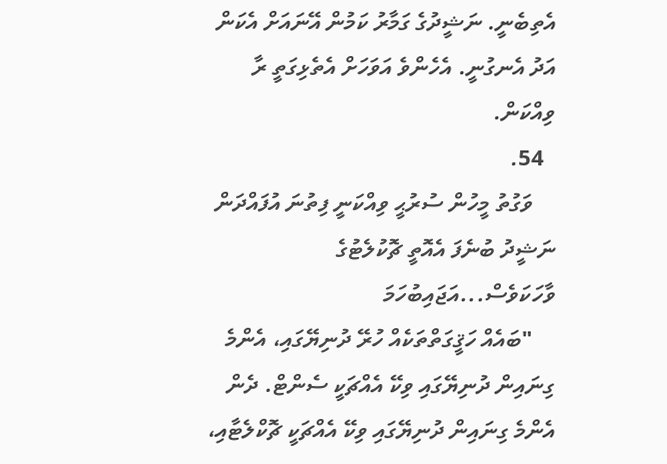އެތިބެނީ. ނަޝީދުގެ ގަމާރު ކަމުން އޭނައަށް އެކަން އަދު އެނގުނީ. އެހެންވެ އަވަހަށް އެތެޅިގަތީ ރާ ވިއްކަން.
  54.
    ވަގުތު މީހުން ސުރުޙީ ވިއްކަނީ ފިތުނަ އުފައްދަން ނަޝީދު ބުނެފަ އެއޮތީ ޗޮކުލެޓުގެ ވާހަކަވެސް...އަޖައިބުހަމަ
    "ބައެއް ހަޤީގަތްތަކެއް ހުރޭ ދުނިޔޭގައި، އެންމެ ގިނައިން ދުނިޔޭގައި ވިކޭ އެއްޗަކީ ސެންޓް. ދެން އެންމެ ގިނައިން ދުނިޔޭގައި ވިކޭ އެއްޗަކީ ޗޮކްލެޓާއި،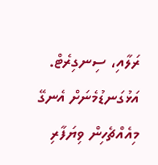ރަލާއި، ސިނގިރެޓް. އަޅުގަނޑުމެނަށް އެނގޭ މިއެއްޗެހިން ވިޔަފާރި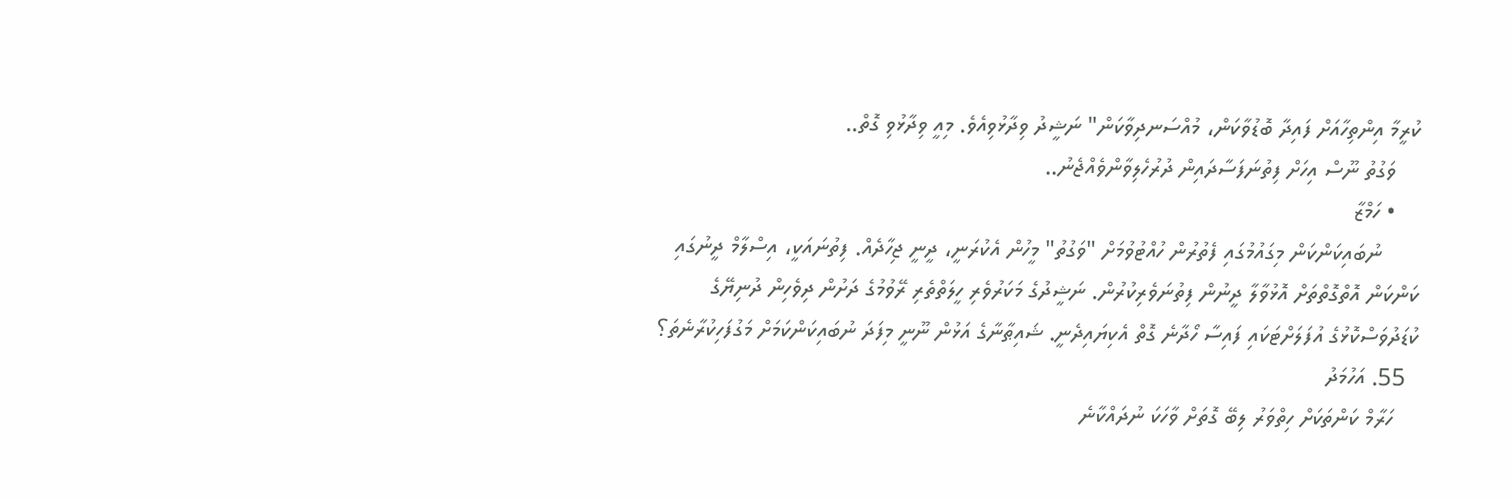ކުރީމާ އިންތިހާއަށް ފައިދާ ބޮޑުވާކަން، މުއްސަނދިވާކަން" ނަޝީދު ވިދާޅުވިއެވެ. މިއީ ވިދާޅުވި ގޮތް..
    ވަގުތު ނޫސް އިހަށް ފިތުނަފަސާދައިން ދުރުހެލިވާންވެއްޖެނު..
    • ހަމްޒާ
      ނުބައިކަންކަން މިގައުމުގައި ފެތުރުން ހުއްޓުވުމަށް "ވަގުތު" މީހުން އެކުރަނީ، ދީނީ ޖިހާދެއް. ފިތުނައަކީ، އިސްލާމް ދީނުގައި ކަންކަން އޮތްގޮތްތަށް އޮޅުވާލާ ދީނުން ފިތުނަވެރިކުރުން. ނަޝީދުގެ މަކަރުވެރި ހީލަތްތެރި ރޭވުމުގެ ދަށުން ދިވެހިން ދުނިޔޭގެ ކުޑަދުވަސްކޮޅުގެ އުފަލަށްޓަކައި ފައިސާ ހޯދާނެ ގޮތް އެކިޔައިދެނީ. ޝައިޠާނާގެ އަޅުން ނޫނީ މިފަދަ ނުބައިކަންކަމަށް މަގުފަހިކުރާނެތަ؟
  55. އަހުމަދު
    ހަރާމް ކަންތަކަށް ހިތްވަރު ލިބޭ ގޮތަށް ވާހަކަ ނުދައްކާނެ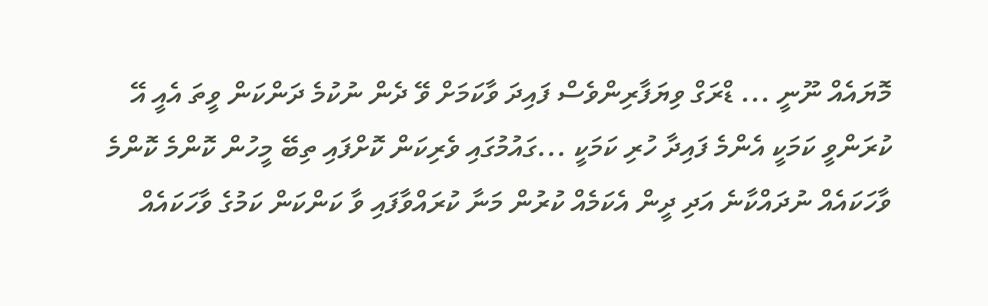މޮޔައެއް ނޫނީ ... ޑްރަގް ވިޔަފާރިންވެސް ފައިދަ ވާކަމަށް ވޭ ދެން ނުކުމެ ދަންކަން ވީތަ އެއީ އޭ ކުރަންވީ ކަމަކީ އެންމެ ފައިދާ ހުރި ކަމަކީ ...ގައުމުގައި ވެރިކަން ކޮށްފައި ތިބޭ މީހުން ކޮންމެ ކޮންމެ ވާހަކައެއް ނުދައްކާނެ އަދި ދީން އެކަމެއް ކުރުން މަނާ ކުރައްވާފައި ވާ ކަންކަން ކަމުގެ ވާހަކައެއް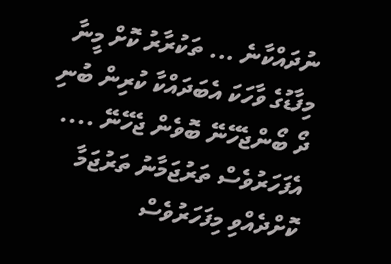ނުދައްކާނެ ... ތަކުރާރު ކޮށް މީނާ މިފާޑުގެ ވާހަކަ އެބަދައްކާ ކުރިން ބުނި ދޯ ބޯންޖެހޭނޭ ބޮވެން ޖެހޭނޭ .... އެފަހަރުވެސް ތަރުޖަމާނު ތަރުޖަމާ ކޮށްދެއްވި މިފަހަރުވެސް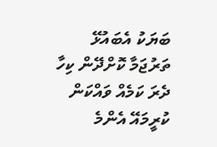ބަޔަކު އެބައުޅޭ ތަރުޖަމާ ކޮށްދޭން ކިހާ ދެރަ ކަމެއް ވައްކަން ކުރީމައޭ އެންމެ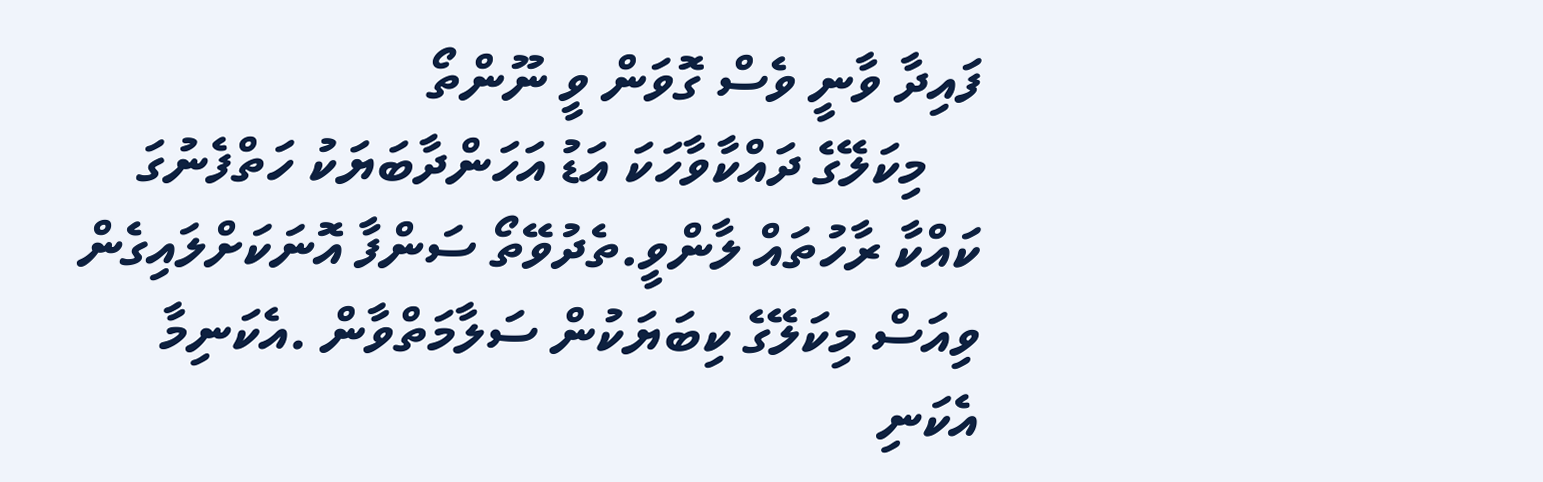ފައިދާ ވާނީ ވެސް ގޮވަން ވީ ނޫންތޯ
    މިކަލޭގެ ދައްކާވާހަކަ އަޑު އަހަންދާބަޔަކު ހަތްފެނުގަ ކައްކާ ރާހުތައް ލާންވީ.ތެދުވޭތޯ ސަންފާ އޮނަކަށްލައިގެން ވިއަސް މިކަލޭގެ ކިބަޔަކުން ސަލާމަތްވާން .އެކަނިމާ އެކަނި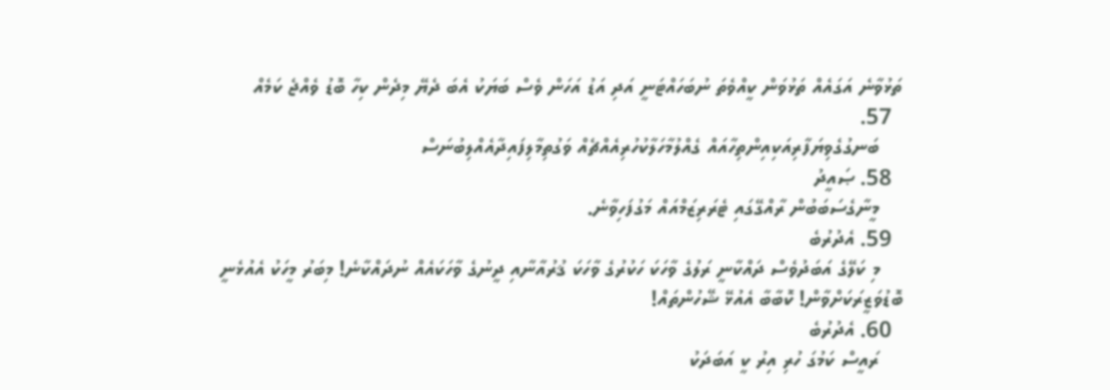ތަޅުވާނެ އަގައެއް ތަޅުވަން ކީއްވެތަ ނުބަހައްޓަނީ އަދި އަޑު އަހަން ވެސް ބަޔަކު އެބަ ދެޔޭ މިދެން ކިހާ ބޮޑު ވެއްޖެ ކަމެއް
  57.
    ބަނގުގެވިޔަފާރިއަކިއިންތިހާއައް ގެއްލުމާހަލާކުހުރިއެއްޗެއް ވަގުތިމާލިފައިދާއެއްލިބުނަސް
  58. ޞައީދު
    މީނާގެސަބަބުން ރާއްގޭގައި ޓެރަރިޒަމްއައް މަގުފަހިވާނެ.
  59. އެދުރުބެ
    މި ކަލޭގެ އަބަދުވެސް ދައްކާނީ ރަލުގެ ވާހަކަ ހަކުރުގެ ވާހަކަ ޤުރުއާނާއި ދީނުގެ ވާހަކައެއް ނުދައްކާނެ! މިބަރު މީހަކު އެއުޅެނީ ބޮޑުވަޒީރަކަށްވާން! ކޮބާބާ އެއުޅޭ ޝޭހުންތައް!
  60. އެދުރުބެ
    ރައީސް ކަމުގަ ހުރި އިރު ކީ އަބަދަކު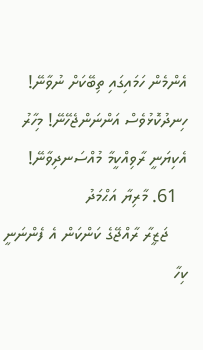އެންމެން ހަމައިގައި ތިބޭކަށް ނުވާނޭ! ހިނދުކޮޅުވެސް އަންނަންޖެހޭނޭ! މިހާރު އެކިޔަނީ ރާވިއްކީމާ މުއްސަނދިވާނޭ!
  61. މާރިޔާ އަޙްމަދު
    ޖަޒީރާ ރާއްޖޭގެ ކަންކަން އެ ފެންނަނީ ކިހާ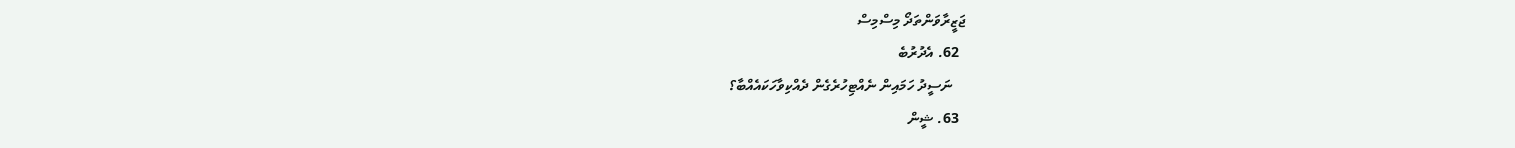ޖަޒީރާވަންތަދޯ މިސްމިސް
  62. އެދުރުބެ
    ނަސީދު ހަމައިން ނެއްޓިހުރެގެން ދެއްކިވާހަކައެއްބާ؟
  63. ޝީން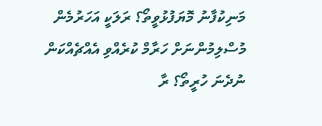މަނިކުފާނު މޮޔަފުޅުވީތޯ؟ ރަލަކީ އަހަރުމެން މުސްލިމުންނަށް ހަރާމް ކުރެއްވި އެއްޗެއްކަން ނުދެނަ ހުރީތޯ؟ ރާ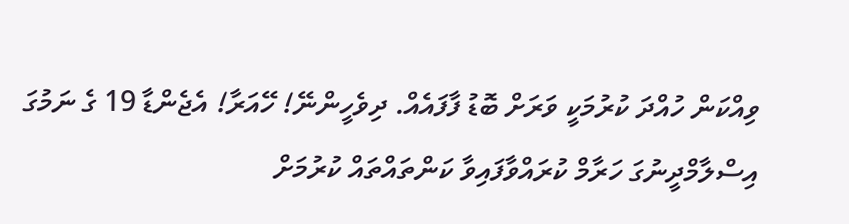ވިއްކަން ހުއްދަ ކުރުމަކީ ވަރަށް ބޮޑު ފާފައެއް. ދިވެހީންނޭ! ހޭއަރާ! އެޖެންޑާ 19 ގެ ނަމުގަ އިސްލާމްދީނުގަ ހަރާމް ކުރައްވާފައިވާ ކަންތައްތައް ކުރުމަށް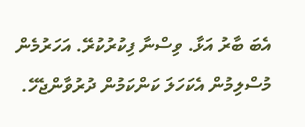އެބަ ބާރު އަޅާ. ވިސްނާ ފިކުރުކުރޭ. އަހަރުމެން މުސްލިމުން އެކަހަލަ ކަންކަމުން ދުރުވާންޖެހޭ.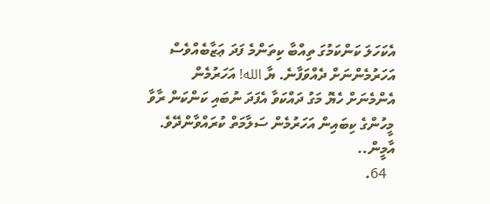އެކަހަލަ ކަންކަމުގަ ތިއްބާ ކިތަންމެ ފަދަ ޢަޒާބެއްވެސް އަހަރުމެންނަށް ދެއްވަފާނެ. ޔާ الله! އަހަރުމެން އެންމެނަށް ހެޔޮ މަގު ދައްކަވާ އެފަދަ ނުބައި ކަންކަން ރާވާ މީހުންގެ ކިބައިން އަހަރުމެން ސަލާމަތް ކުރައްވާންދޭވެ. އާމީން..
  64.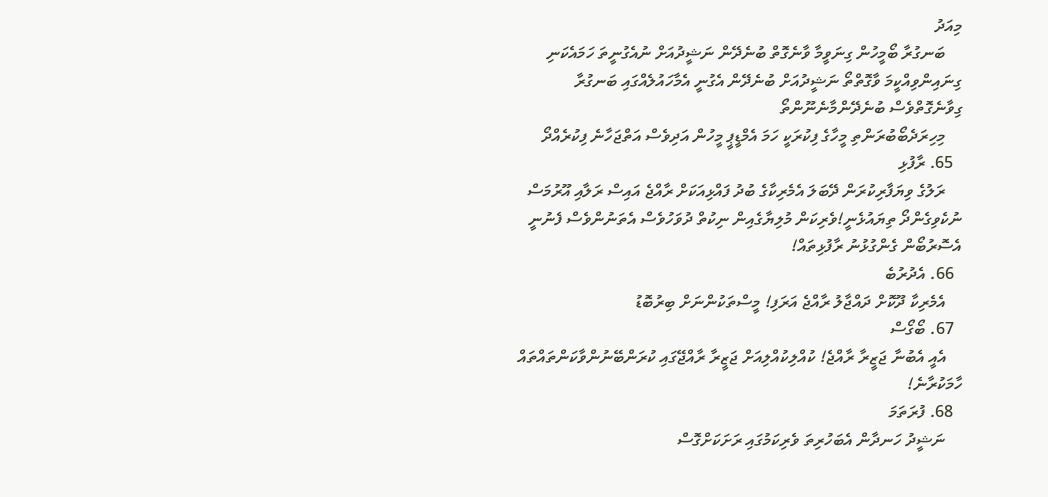މިއަދު
    ބަނގުރާ ބޯމީހުން ގިނަވީމާ ވާނެގޮތް ބުނެދޭން ނަޝީދުއަށް ނުއެގުނީތަ ހަމައެކަނި ގިނައިންވިއްކީމަ ވާގޮތްތޯ ނަޝީދުއަށް ބުނެދޭން އެގުނީ އެމާހައުލެއްގައި ބަނގުރާ ގިވާނެގޮތްވެސް ބުނެދޭންމާނެނޫންތޯ
    މިހިރަދެބޯބުރަންތި މީހާގެ ފިކުރަކީ ހަމަ އެމްޑީޕީ މީހުން އަދިވެސް އަތްޖަހާނެ ފިކުރެއްދޯ
  65. ރާފުޅި
    ރަލުގެ ވިޔަފާރިކުރަން ދޭބަލަ އެމެރިކާގެ ބުދު ފައްޅިއަކަށް ރާއްޖެ އައިސް ރަލާއި އޫރުމަސް ނުކެވިގެންދޯ ތިޔައުޅެނީ!ވެރިކަން މުލިޔާގެއިން ނިކުތް ދުވަހުވެސް އެތަނުންވެސް ފެނުނީ އެސޮރުބޯން ގެންގުޅުނު ރާފުޅިތައް!
  66. އެދުރުބެ
    އެމެރިކާ ދޫކޮށް ދައްޖާލު ރާއްޖެ އަރަފި! މީސްތަކުންނަށް ބިރުބޮޑު
  67. ބޯގޯސް
    އެއީ އެބުނާ ޖަޒީރާ ރާއްޖެ! ކުއްލިކުއްލިއަށް ޖަޒީރާ ރާއްޖޭގައި ކުރަންބޭނުންވާކަންތައްތައް ހާމަކުރާނެ!
  68. ފުރަތަމަ
    ނަޝީދު ހަނދާން އެބަހުރިތަ ވެރިކަމުގައި ރަށަކަށްގޮސް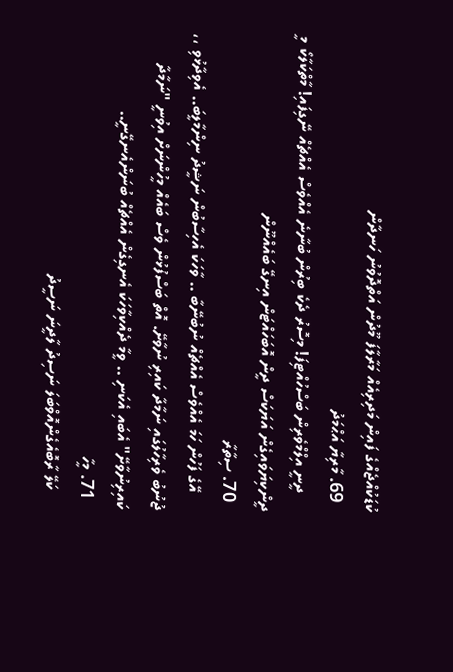ކުޑަކުއްޖެއްގެ ފައިން މަދިރިއެއް މަރާލާފަ މޫދުން އަތްދޮވުނު ހަނދާން
  69. މާރިޔާ އަޙްމަދު
    ދީނީ އިލްމްވެރިން ބަސްހުއްޓިފަ! މިސޮރު ދެކެ ބިރުން ބުނާނެ އެއްވެސް އެއްޗެއް ނޭގިފައި! މާތްކަލާކޯ މީ ދީންކިޔަވައިގެން އަޔަކަސް ދީން އޮބަހައްޓަން އިނގޭ ބައެއްނޫން
  70. ސިތާރާ
    އޭގެ ފަހުން ހަމަ އެއްވެސް އެއްޗެއް ނުބުނޭބާ .. ވާހަކަ އެހިސާބުން ނަޝީދު ނިންމާލީބަ.. އެވިދާޅުވި ،، ޖުނުބު ވެރިހާލުގައި ނަމާދާ ކައިރި ނުވާށޭ. އޮތް ބަސްފުޅުން ވެސް ބައެއް މީހުންނަށް އިވުނީ "ނަމާދާ ކައިރިނުވާށޭ" އެބައި އެކަނި .. ވީމާ ދެއްކިވާހަކަ އެނގިގެން އެއްޗެއް ބުނަންއެނގޭނީ..
  71. މީހާ
    ކަލޭ ރާބޮއެގެންއޮވްބަލަ ނަސިދު ލާދީނަ ނަސީދު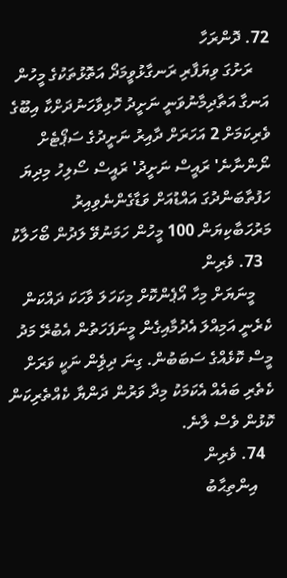72. ދޮންރަހާ
    ރަށުގަ ވިޔަފާރި ރަނގާޅުވީމަދޯ އަތޮޅުތަކުގެ މީހުން އަނގާ އަތާދިމާނުވަނީ ނަށީދު ހޮޅިވާހަނުދަށްކާ އިބޫގެ ވެރިކަމަށް 2 އަހަރަށް ދާއިރު ނަށީދުގެ ސަޕޯޓެށް ނޯންނާނެ' ރައީސް ނަށީދު' ރައީސް ސޯލިހު މިދިޔަ ހަފުތާބަންދުގަ އައްޑުއަށް ވަޑާގެންނެވިއިރު މަރުހަބާކިޔަން 100 މީހުން ހަމަނުވޭ ލަދުން ބޯހަލާކު
  73. ވެރިން
    މީނަޔަށް މިހާ އޯޕެންކޮށް މިކަހަލަ ވާހަކަ ދައްކަން ކެރެނީ އަމިއްލަ އެދުމާއިގެން މީނަފަހަތުން އެބުރޭ މަދު މީސް ކޮޅެއްގެ ސަބަބުން. ގިނަ ދިވެިން ނަކީ ވަރަށް ކެތެރި ބައެއް އެކަމަކު މިދާ ވަރުން ދަންޔާ ކެއްތެރިކަން ކޮޅުން ވެސް ލާނެ.
  74. ވެރިން
    އިންތިޙާބު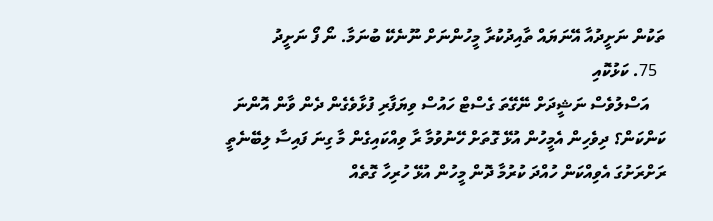ތަކުން ނަށީދުއާ އޭނަޔައް ތާއިދުކުރާ މީހުންނަށް ނޫނެކޭ ބުނަމާ. ނޯ ފޯ ނަށީދު
  75. ކަޅުކޮއި
    އަސްލުވެސް ނަޝީދަށް ނޭގޭތަ ގެސްޓް ހައުސް ވިޔަފާރި ފުޅާވެގެން ދެން ވާން އޮންނަ ކަންކަން؟ ދިވެހިން އެމީހުން އުޅޭ ގޮތަށް ހޭނުވުމާ ރާ ވިއްކައިގެން މާ ގިނަ ފައިސާ ލިބޭނެތީ ރަށްރަށުގަ އެވިއްކަން ހުއްދަ ކުރުމާ ދޮން މީހުން އުޅޭ ހުރިހާ ގޮތެއް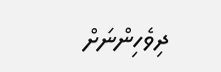ދިވެހިންނަށް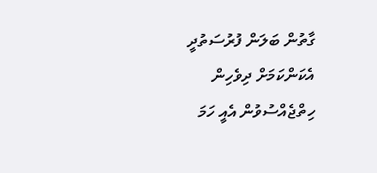ގާތުން ބަލަން ފުރުސަތުދީ އެކަންކަމަށް ދިވެހިން ހިތްޖެއްސުވުން އެއީ ހަމަ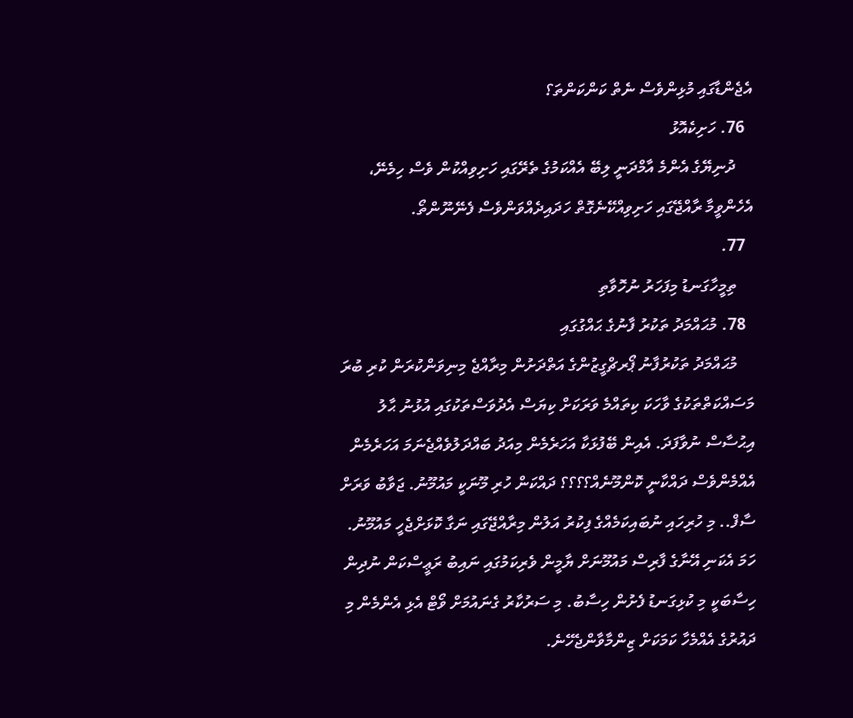އެޖެންޑާގައި މުޅިންވެސް ނެތް ކަންކަންތަ؟
  76. ހަށިކެއޮޅު
    ދުނިޔޭގެ އެންމެ އާމްދަނީ ލިބޭ އެއްކަމުގެ ތެރޭގައި ހަށިވިއްކުން ވެސް ހިމެނޭ، އެހެންވީމާ ރާއްޖޭގައި ހަށިވިއްކޭނެގޮތް ހަދައިދެއްވަންވެސް ފެނޭނޫންތޯ.
  77.
    ތިމީހާގަނޑު މިފަހަރު ނުހޮވާތި
  78. މުޙައްމަދު ތަކުރު ފާނުގެ ޙައްގުގައި
    މުޙައްމަދު ތަކުރުފާނު ޕޯރޗްގީޒުންގެ އަތްދަށުން މިރާއްޖެ މިނިވަންކުރަން ކުރި ބުރަ މަސައްކަތްތަކުގެ ވާހަކަ ކިތައްމެ ވަރަކަށް ކިޔަސް އެދުވަސްތަކުގައި އުޅުނު ޙާލު އިޙުސާސް ނުވާފަދަ. އެއިން ބޭފުޅަކާ އަހަރެމެން މިއަދު ބައްދަލުވެއްޖެނަމަ އަހަރެމެން އެއްމެންވެސް ދައްކާނީ ކޮންމޫނެއް؟؟؟؟ ދައްކަން ހުރި މޫނަކީ މައުމޫނު. ޖަވާބު ވަރަށް ސާފް.. މި ހުރިހައި ނުބައިކަމެއްގެ ފިކުރު އަލުން މިރާއްޖޭގައި ނަގާ ކޮޅަށްޖެހީ މައުމޫނު. ހަމަ އެކަނި އޭނާގެ ފާރިސް މައުމޫނަށް ޔާމީން ވެރިކަމުގައި ނައިބު ރަޢީސްކަން ނުދިން ހިސާބަކީ މި ކުޅިގަނޑު ފެށުން ހިސާބު. މި ސަރުކާރު ގެނައުމަށް ވޯޓް އެޅި އެންމެން މި ދައުރުގެ އެއްމެހާ ކަމަކަށް ޒިންމާވާންޖެހޭނެ.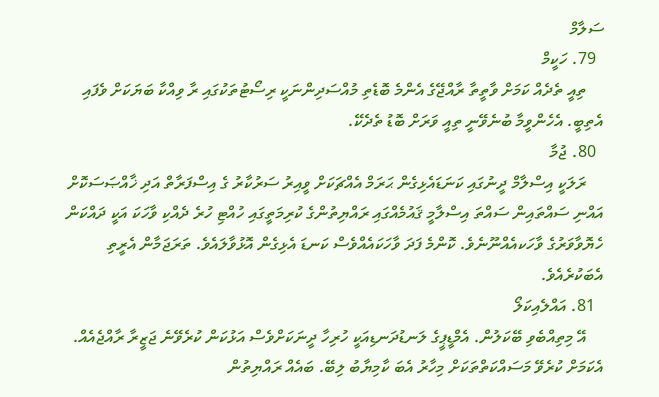ސަލާމް
  79. ހަކީމް
    ތިއީ ތެދެއް ކަމަށް ވާތީތާ ރާއްޖޭގެ އެންމެ ބޮޑެތި މުއްސަދިންނަކީ ރިސޯޓުތަކުގައި ރާ ވިއްކާ ބަޔަކަށް ވެފައި އެތިބީ. އެހެންވީމާ ބުނެވޭނީ ތިއީ ވަރަށް ބޮޑު ތެދެކޭ.
  80. ޖުމާ
    ރަލަކީ އިސްލާމް ދީނުގައި ކަނަޑައެޅިގެން ޙަރަމް އެއްޗަކަށް ވީއިރު ސަރުކާރު ގެ އިސްފަރާތް އަދި ޚާއްޞަސަކޮށް އައްނި ސައްތައިން ސައްތަ އިސްލާމީ ޤައުމެއްގައި ރައްޔިތުންގެ ކުރިމަތީގައި ހުއްޓި ހުރެ ދެއްކި ވާހަކަ އަކީ ދައްކަން ހެޔޮވާވަރުގެ ވާހަކއެއްނޫނެވެ. ކޮންމެ ފަދަ ވާހަކައެއްވެސް ކަނޑަ އެޅިގެން އޮޅުވާލައެވެ. ތަރަޖަމާން އެރީތި އެބަކުރެއެވެ.
  81. އައްލެއިކަލޯ
    އޭ މިތިއްބެވި ބޭކަލުން. އެމްޑީޕީގެ ލަނޑުދަނޑިއަކީ ހުރިހާ ދީނަކަށްވެސް އަޅުކަން ކުރެވޭނެ ޖަޒީރާ ރާއްޖެއެއް. އެކަމަށް ކުރެވޭ މަސައްކަތްތަކަށް މިހާރު އެބަ ކާމިޔާބު ލިބޭ. ބައެއް ރައްޔިތުން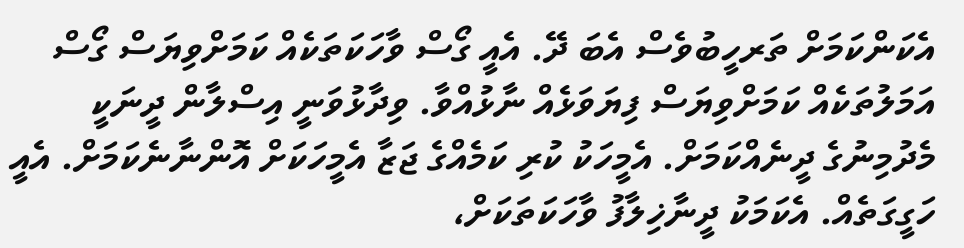އެކަންކަމަށް ތަރހީބުވެސް އެބަ ދޭ. އެއީ ގޯސް ވާހަކަތަކެއް ކަމަށްވިޔަސް ގޯސް އަމަލުތަކެއް ކަމަށްވިޔަސް ފިޔަވަޅެއް ނާޅުއްވާ. ވިދާޅުވަނީ އިސްލާން ދީނަކީ މެދުމިނުގެ ދީނެއްކަމަށް. އެމީހަކު ކުރި ކަމެއްގެ ޖަޒާ އެމީހަކަށް އޮންނާނެކަމަށް. އެއީ ހަގީގަތެއް. އެކަމަކު ދީނާޚިލާފު ވާހަކަތަކަށް،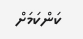ކަންކަމަށް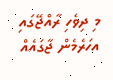މި ދިވެހި ރާއްޖޭގައި އހަރެމެން ޖާގައެއް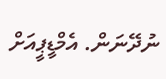ނުދޭނަން. އެމްޑީޕީއަށް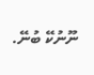ނޫނުކޭ ބުނޭ.